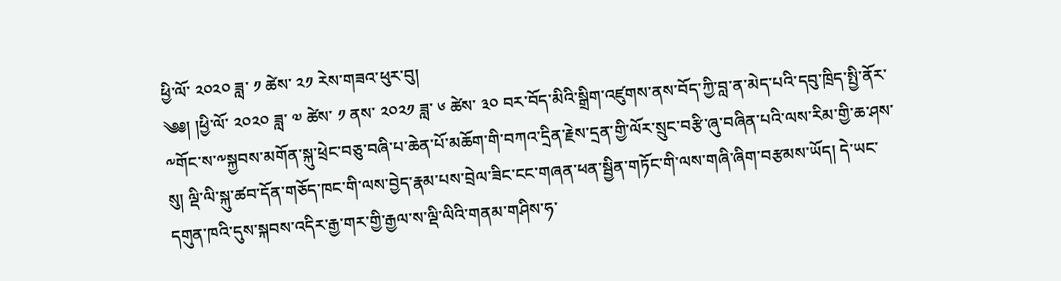ཕྱི་ལོ་ ༢༠༢༠ ཟླ་ ༡ ཚེས་ ༢༡ རེས་གཟའ་ཕུར་བུ།
༄༅། །ཕྱི་ལོ་ ༢༠༢༠ ཟླ་ ༧ ཚེས་ ༡ ནས་ ༢༠༢༡ ཟླ་ ༦ ཚེས་ ༣༠ བར་བོད་མིའི་སྒྲིག་འཛུགས་ནས་བོད་ཀྱི་བླ་ན་མེད་པའི་དབུ་ཁྲིད་སྤྱི་ནོར་༸གོང་ས་༸སྐྱབས་མགོན་སྐུ་ཕྲེང་བཅུ་བཞི་པ་ཆེན་པོ་མཆོག་གི་བཀའ་དྲིན་རྗེས་དྲན་གྱི་ལོར་སྲུང་བརྩི་ཞུ་བཞིན་པའི་ལས་རིམ་གྱི་ཆ་ཤས་སུ། ལྡི་ལི་སྐུ་ཚབ་དོན་གཅོད་ཁང་གི་ལས་བྱེད་རྣམ་པས་བྲེལ་ཟིང་ངང་གཞན་ཕན་སྦྱིན་གཏོང་གི་ལས་གཞི་ཞིག་བརྩམས་ཡོད། དེ་ཡང་དགུན་ཁའི་དུས་སྐབས་འདིར་རྒྱ་གར་གྱི་རྒྱལ་ས་ལྡི་ལིའི་གནམ་གཤིས་ཧ་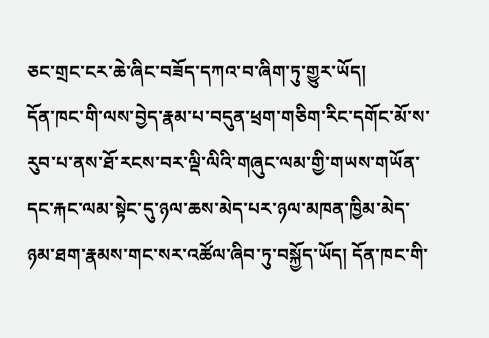ཅང་གྲང་ངར་ཆེ་ཞིང་བཟོད་དཀའ་བ་ཞིག་ཏུ་གྱུར་ཡོད།
དོན་ཁང་གི་ལས་བྱེད་རྣམ་པ་བདུན་ཕྲག་གཅིག་རིང་དགོང་མོ་ས་རུབ་པ་ནས་ཐོ་རངས་བར་ལྡི་ལིའི་གཞུང་ལམ་གྱི་གཡས་གཡོན་དང་རྐང་ལམ་སྟེང་དུ་ཉལ་ཆས་མེད་པར་ཉལ་མཁན་ཁྱིམ་མེད་ཉམ་ཐག་རྣམས་གང་སར་འཚོལ་ཞིབ་ཏུ་བསྐྱོད་ཡོད། དོན་ཁང་གི་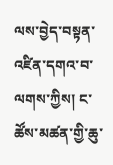ལས་བྱེད་བསྟན་འཛིན་དགའ་བ་ལགས་ཀྱིས། ང་ཚོས་མཚན་གྱི་ཆུ་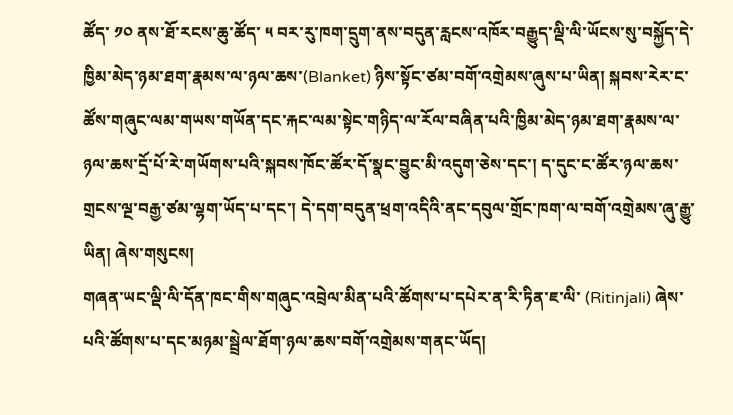ཚོད་ ༡༠ ནས་ཐོ་རངས་ཆུ་ཚོད་ ༥ བར་རུ་ཁག་དྲུག་ནས་བདུན་རླངས་འཁོར་བརྒྱུད་ལྡི་ལི་ཡོངས་སུ་བསྐྱོད་དེ་ཁྱིམ་མེད་ཉམ་ཐག་རྣམས་ལ་ཉལ་ཆས་(Blanket) ཉིས་སྟོང་ཙམ་བགོ་འགྲེམས་ཞུས་པ་ཡིན། སྐབས་རེར་ང་ཚོས་གཞུང་ལམ་གཡས་གཡོན་དང་རྐང་ལམ་སྟེང་གཉིད་ལ་རོལ་བཞིན་པའི་ཁྱིམ་མེད་ཉམ་ཐག་རྣམས་ལ་ཉལ་ཆས་དྲོ་པོ་རེ་གཡོགས་པའི་སྐབས་ཁོང་ཚོར་དོ་སྣང་བྱུང་མི་འདུག་ཅེས་དང་། ད་དུང་ང་ཚོར་ཉལ་ཆས་གྲངས་ལྔ་བརྒྱ་ཙམ་ལྷག་ཡོད་པ་དང་། དེ་དག་བདུན་ཕྲག་འདིའི་ནང་དབུལ་གྲོང་ཁག་ལ་བགོ་འགྲེམས་ཞུ་རྒྱུ་ཡིན། ཞེས་གསུངས།
གཞན་ཡང་ལྡི་ལི་དོན་ཁང་གིས་གཞུང་འབྲེལ་མིན་པའི་ཚོགས་པ་དཔེར་ན་རི་ཏིན་ཇ་ལི་ (Ritinjali) ཞེས་པའི་ཚོགས་པ་དང་མཉམ་སྦྲེལ་ཐོག་ཉལ་ཆས་བགོ་འགྲེམས་གནང་ཡོད།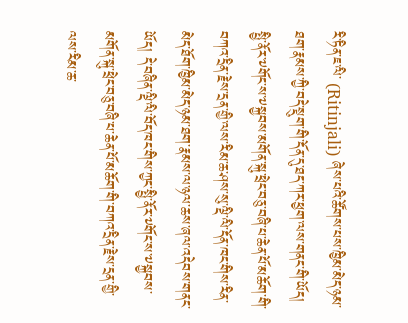རི་ཏིན་ཇ་ལི་ (Ritinjali) ཞེས་པའི་ཚོགས་པས་ཁྱིམ་མེད་ཉམ་ཐག་རྣམས་ཀྱི་བདེ་སྡུག་གི་དོན་དུ་ཐད་ཀར་ཕྱག་ལས་གནང་གི་ཡོད། སྤྱི་ནོར་༸གོང་ས་༸སྐྱབས་མགོན་སྐུ་ཕྲེང་བཅུ་བཞི་པ་ཆེན་པོ་མཆོག་གི་བཀའ་དྲིན་རྗེས་དྲན་གྱི་ལས་རིམ་ཆ་ཤས་སུ་ལྡི་ལི་དོན་ཁང་གིས་རིན་མེད་ཐོག་ཁྱིམ་མེད་ཉམ་ཐག་རྣམས་ལ་ཉལ་ཆས་ཞལ་འདེབས་གནང་ཡོད། དེ་བཞིན་ལྡི་ལི་བོད་ཁང་གིས་ཀྱང་སྤྱི་ནོར་༸གོང་ས་༸སྐྱབས་མགོན་སྐུ་ཕྲེང་བཅུ་བཞི་པ་ཆེན་པོ་མཆོག་གི་བཀའ་དྲིན་རྗེས་དྲན་གྱི་ལས་རིམ་ཆ་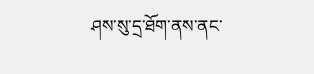ཤས་སུ་དྲ་ཐོག་ནས་ནང་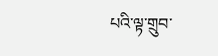པའི་ལྟ་གྲུབ་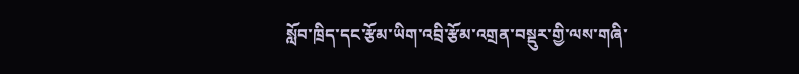སློབ་ཁྲིད་དང་རྩོམ་ཡིག་འབྲི་རྩོམ་འགྲན་བསྡུར་གྱི་ལས་གཞི་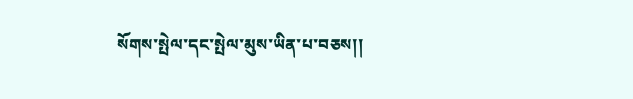སོགས་སྤེལ་དང་སྤེལ་མུས་ཡིན་པ་བཅས།།